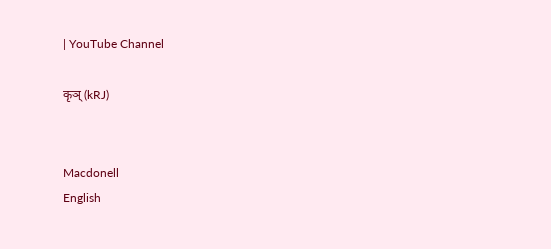| YouTube Channel

कृञ् (kRJ)


Macdonell
English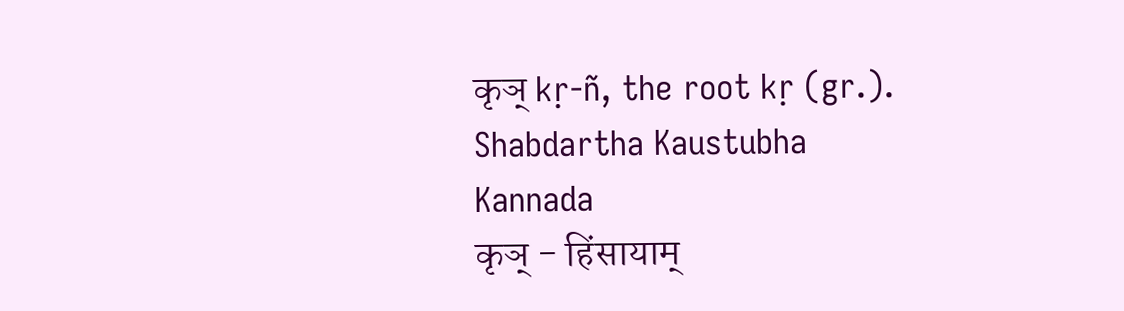कृञ् kṛ-ñ, the root kṛ (gr.).
Shabdartha Kaustubha
Kannada
कृञ् - हिंसायाम्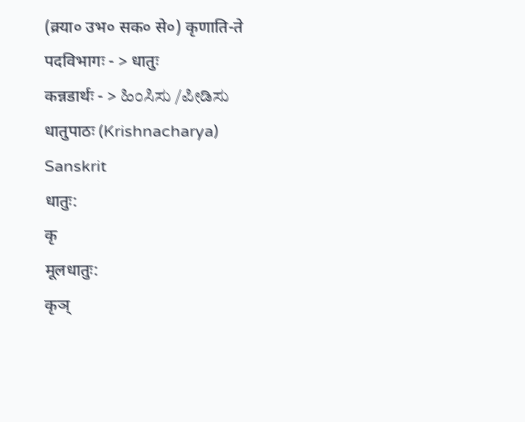(क्र्या० उभ० सक० से०) कृणाति-ते
पदविभागः - > धातुः
कन्नडार्थः - > ಹಿಂಸಿಸು /ಪೀಡಿಸು
धातुपाठः (Krishnacharya)
Sanskrit
धातुः:
कृ
मूलधातुः:
कृञ्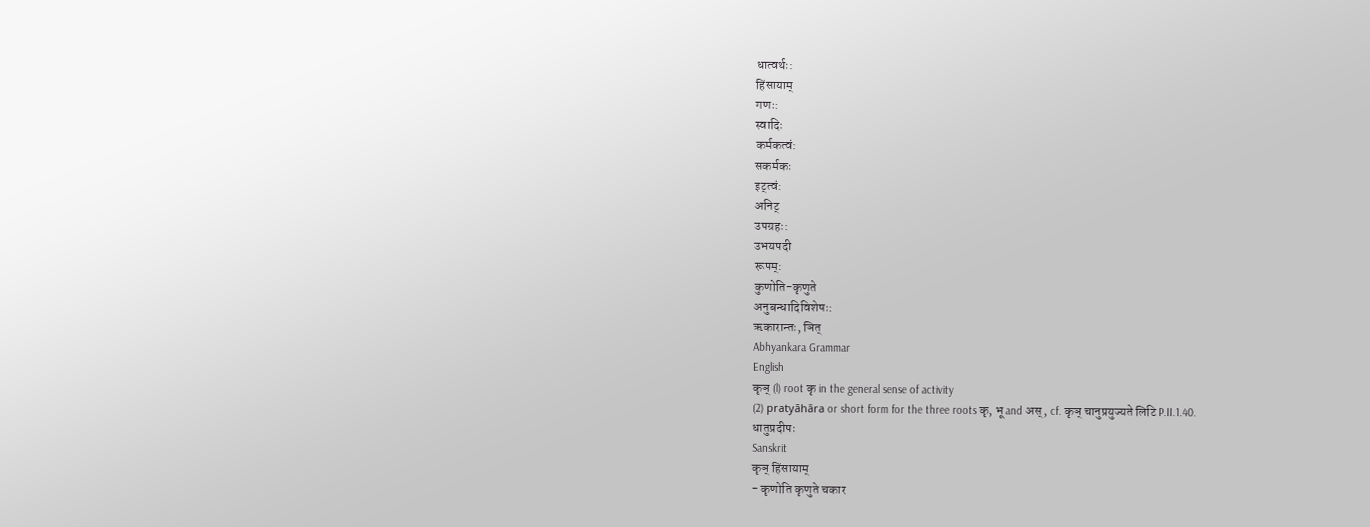धात्वर्थः:
हिंसायाम्
गणः:
स्वादिः
कर्मकत्वं:
सकर्मकः
इट्त्वं:
अनिट्
उपग्रहः:
उभयपदी
रूपम्:
कुणोति-कृणुते
अनुबन्धादिविशेषः:
ऋकारान्तः, ञित्
Abhyankara Grammar
English
कृञ् (l) root कृ in the general sense of activity
(2) pratyāhāra or short form for the three roots कृ, भू and अस्, cf. कृञ् चानुप्रयुज्यते लिटि P.II.1.40.
धातुप्रदीपः
Sanskrit
कृञ् हिंसायाम्
- कृणोति कृणुते चकार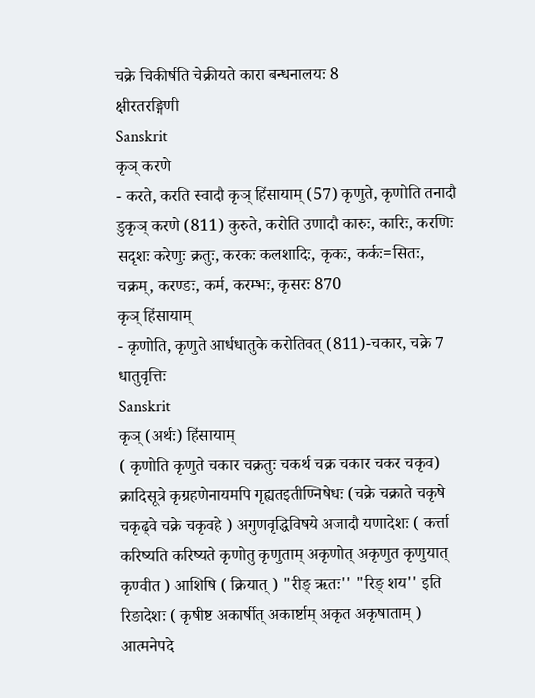चक्रे चिकीर्षति चेक्रीयते कारा बन्धनालयः 8
क्षीरतरङ्गिणी
Sanskrit
कृञ् करणे
- करते, करति स्वादौ कृञ् हिंसायाम् (57) कृणुते, कृणोति तनादौ डुकृञ् करणे (811) कुरुते, करोति उणादौ कारुः, कारिः, करणिः सदृशः करेणुः क्रतुः, करकः कलशादिः, कृकः, कर्कः=सितः, चक्रम्, करण्डः, कर्म, करम्भः, कृसरः 870
कृञ् हिंसायाम्
- कृणोति, कृणुते आर्धधातुके करोतिवत् (811)-चकार, चक्रे 7
धातुवृत्तिः
Sanskrit
कृञ् (अर्थः) हिंसायाम्
( कृणोति कृणुते चकार चक्रतुः चकर्थ चक्र चकार चकर चकृव) क्रादिसूत्रे कृग्रहणेनायमपि गृह्यतइतीण्निषेधः (चक्रे चक्राते चकृषे चकृढ्वे चक्रे चकृवहे ) अगुणवृद्धिविषये अजादौ यणादेशः ( कर्त्ता करिष्यति करिष्यते कृणोतु कृणुताम् अकृणोत् अकृणुत कृणुयात् कृण्वीत ) आशिषि ( क्रियात् ) "रीङ् ऋतः'' "रिङ् शय'' इति रिङादेशः ( कृषीष्ट अकार्षीत् अकार्ष्टाम् अकृत अकृषाताम् ) आत्मनेपदे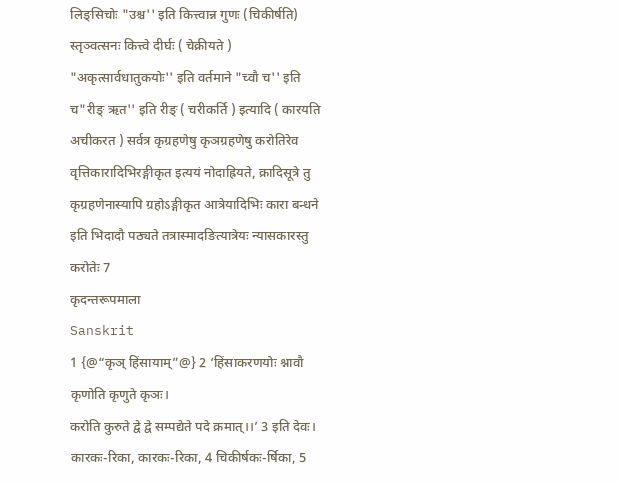लिङ्सिचोः "उश्च'' इति कित्त्वान्न गुणः (चिकीर्षति) स्तृञ्वत्सनः कित्त्वे दीर्घः ( चेक्रीयते ) "अकृत्सार्वधातुकयोः'' इति वर्तमाने "च्वौ च'' इति च"रीङ् ऋत'' इति रीङ् ( चरीकर्ति ) इत्यादि ( कारयति अचीकरत ) सर्वत्र कृग्रहणेषु कृञग्रहणेषु करोतिरेव वृत्तिकारादिभिरङ्गीकृत इत्ययं नोदाह्रियते, क्रादिसूत्रे तु कृग्रहणेनास्यापि ग्रहोऽङ्गीकृत आत्रेयादिभिः कारा बन्धने इति भिदादौ पठ्यते तत्रास्मादङित्यात्रेयः न्यासकारस्तु करोतेः 7
कृदन्तरूपमाला
Sanskrit
1 {@“कृञ् हिंसायाम्”@} 2 ‘हिंसाकरणयोः श्नावौ कृणोति कृणुते कृञः।
करोति कुरुते द्वे द्वे सम्पद्येते पदे क्रमात्।।’ 3 इति देवः।
कारकः-रिका, कारकः-रिका, 4 चिकीर्षकः-र्षिका, 5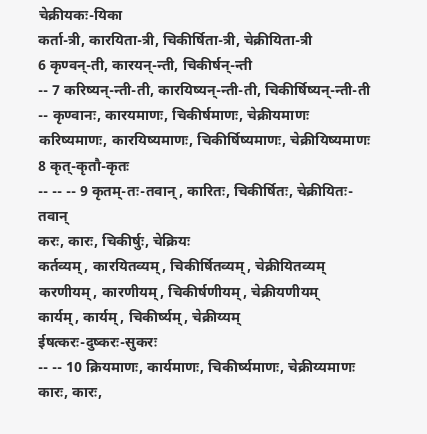चेक्रीयकः-यिका
कर्ता-त्री, कारयिता-त्री, चिकीर्षिता-त्री, चेक्रीयिता-त्री
6 कृण्वन्-ती, कारयन्-न्ती, चिकीर्षन्-न्ती
-- 7 करिष्यन्-न्ती-ती, कारयिष्यन्-न्ती-ती, चिकीर्षिष्यन्-न्ती-ती
-- कृण्वानः, कारयमाणः, चिकीर्षमाणः, चेक्रीयमाणः
करिष्यमाणः, कारयिष्यमाणः, चिकीर्षिष्यमाणः, चेक्रीयिष्यमाणः
8 कृत्-कृतौ-कृतः
-- -- -- 9 कृतम्-तः-तवान्, कारितः, चिकीर्षितः, चेक्रीयितः-तवान्
करः, कारः, चिकीर्षुः, चेक्रियः
कर्तव्यम्, कारयितव्यम्, चिकीर्षितव्यम्, चेक्रीयितव्यम्
करणीयम्, कारणीयम्, चिकीर्षणीयम्, चेक्रीयणीयम्
कार्यम्, कार्यम्, चिकीर्ष्यम्, चेक्रीय्यम्
ईषत्करः-दुष्करः-सुकरः
-- -- 10 क्रियमाणः, कार्यमाणः, चिकीर्ष्यमाणः, चेक्रीय्यमाणः
कारः, कारः,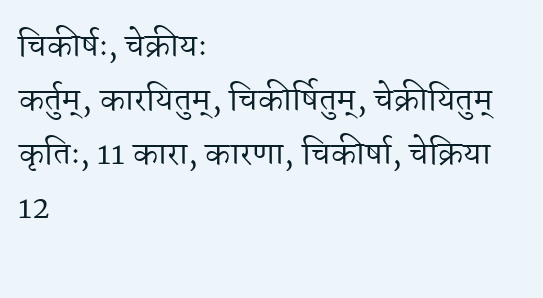चिकीर्षः, चेक्रीयः
कर्तुम्, कारयितुम्, चिकीर्षितुम्, चेक्रीयितुम्
कृतिः, 11 कारा, कारणा, चिकीर्षा, चेक्रिया
12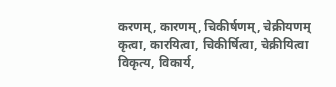करणम्, कारणम्, चिकीर्षणम्, चेक्रीयणम्
कृत्वा, कारयित्वा, चिकीर्षित्वा, चेक्रीयित्वा
विकृत्य, विकार्य,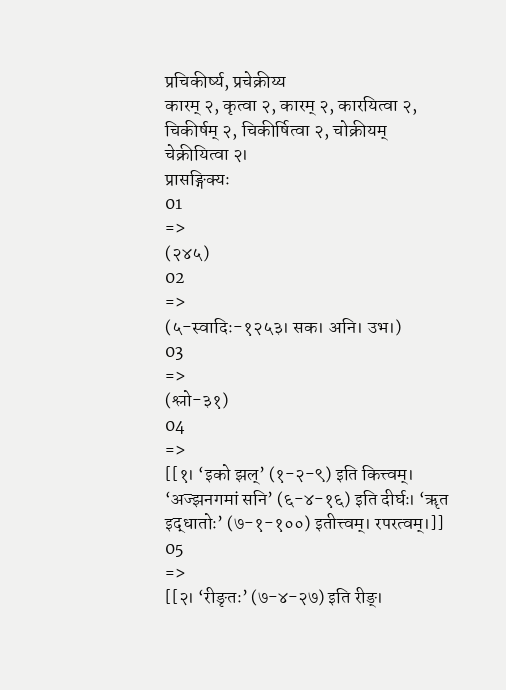प्रचिकीर्ष्य, प्रचेक्रीय्य
कारम् २, कृत्वा २, कारम् २, कारयित्वा २, चिकीर्षम् २, चिकीर्षित्वा २, चोक्रीयम्
चेक्रीयित्वा २।
प्रासङ्गिक्यः
01
=>
(२४५)
02
=>
(५-स्वादिः-१२५३। सक। अनि। उभ।)
03
=>
(श्लो-३१)
04
=>
[[१। ‘इको झल्’ (१-२-९) इति कित्त्वम्। ‘अज्झनगमां सनि’ (६-४-१६) इति दीर्घः। ‘ॠत इद्धातोः’ (७-१-१००) इतीत्त्वम्। रपरत्वम्।]]
05
=>
[[२। ‘रीङृतः’ (७-४-२७) इति रीङ्।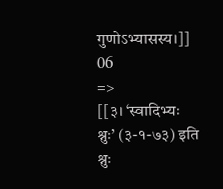गुणोऽभ्यासस्य।]]
06
=>
[[३। ‘स्वादिभ्यः श्नुः’ (३-१-७३) इति श्नुः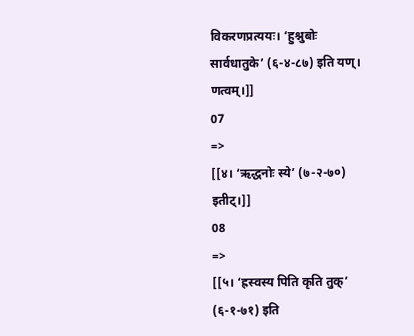विकरणप्रत्ययः। ‘हुश्नुबोः सार्वधातुके’ (६-४-८७) इति यण्। णत्वम्।]]
07
=>
[[४। ‘ऋद्धनोः स्ये’ (७-२-७०) इतीट्।]]
08
=>
[[५। ‘ह्रस्वस्य पिति कृति तुक्’ (६-१-७१) इति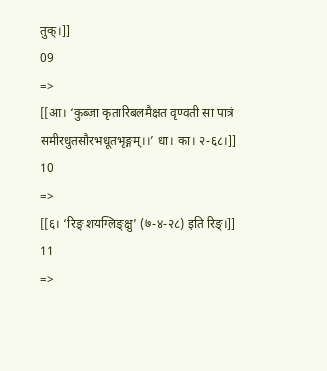तुक्।]]
09
=>
[[आ। ‘कुब्जा कृतारिबलमैक्षत वृण्वती सा पात्रं समीरधुतसौरभधूतभृङ्गम्।।’ धा। का। २-६८।]]
10
=>
[[६। ‘रिङ् शयग्लिङ्क्षु’ (७-४-२८) इति रिङ्।]]
11
=>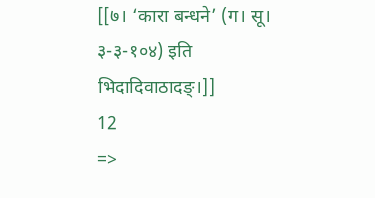[[७। ‘कारा बन्धने’ (ग। सू। ३-३-१०४) इति भिदादिवाठादङ्।]]
12
=>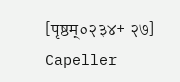[पृष्ठम्०२३४+ २७]
Capeller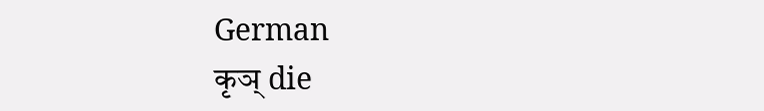German
कृञ् die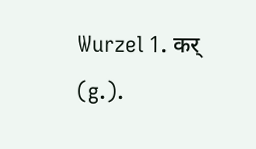Wurzel 1. कर् (g.).